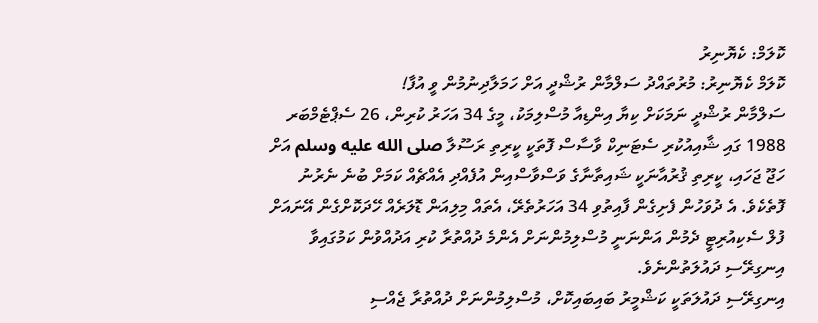ކޮލަމް: ކެޔޮނިރު
ކޮލަމް ކެޔޮނިރު: މުރުތައްދު ސަލްމާން ރުޝްދީ އަށް ހަމަލާދިނުމުން ވީ އުފާ!
ސަލްމާން ރުޝްދީ ނަމަކަށް ކިޔާ އިންޑިއާ މުސްލިމަކު، މީގެ 34 އަހަރު ކުރިން، 26 ސެޕްޓެމްބަރ 1988 ގައި ޝާއިއުކުރި ސެޓަނިކް ވާސާސް ފޮތަކީ ކީރިތި ރަސޫލާ صلى الله عليه وسلم އަށް ހަޖޫ ޖަހައި، ކީރިތި ޤުރުއާނަކީ ޝައިތާނާގެ ވަސްވާސްއިން އުފެއްދި އެއްޗެއް ކަމަށް ބުނެ ނެރުނު ފޮތެކެވެ. އެ ދުވަހުން ފެށިގެން ފާއިތުވި 34 އަހަރުތެރޭ، އެތައް މިލިއަން ޑޮލަރެއް ހޭދަކޮށްގެން އޭނައަށް ފުލް ސެކިއުރިޓީ ދެމުން އަންނަނީ މުސްލިމުންނަށް އެންމެ ދުއްތުރާ ކުރި އަދުއްވުން ކަމުގައިވާ އިނގިރޭސި ދައުލަތުންނެވެ.
އިނގިރޭސި ދައުލަތަކީ ކަޝްމީރު ބައިބައިކޮށް، މުސްލިމުންނަށް ދުއްތުރާ ޖެއްސި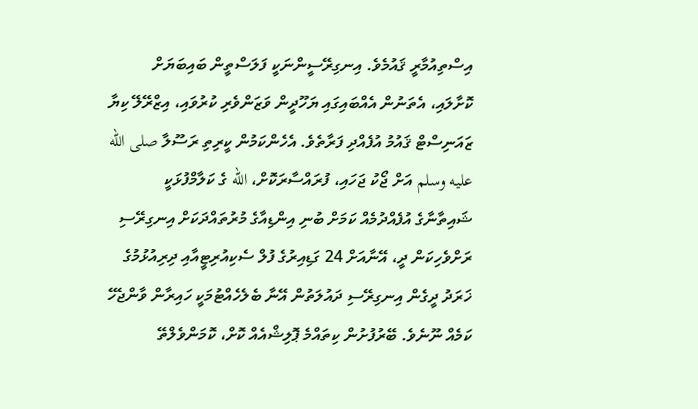އިސްތިއުމާރީ ޤައުމެވެ. އިނގިރޭސީންނަކީ ފަލަސްތީން ބައިބަޔަށް ކޮށާލައި، އެތަނުން އެއްބައިގައި ޔަހޫދީން ވަޒަންވެރި ކުރުވައި، އިޒްރޭލޭ ކިޔާ ޒައަނިސްޓް ޤައުމު އުފެއްދި ފަރާތެވެ. އެހެންކަމުން ކީރިތި ރަސޫލާ صلى الله عليه وسلم އަށް ޖޯކު ޖަހައި، ފުރައްސާރަކޮށް، الله ގެ ކަލާމްފުޅަކީ ޝައިތާނާގެ އުފެއްދުމެއް ކަމަށް ބުނި އިންޑިއާގެ މުރުތައްދަކަށް އިނގިރޭސި ރަށްވެހިކަން ދީ، އޭނާއަށް 24 ގަޑިއިރުގެ ފުލް ސެކިއުރިޓީއާއި ދިރިއުޅުމުގެ ޚަރަދު ދީގެން އިނގިރޭސި ދައުލަތުން އޭނާ ބެލެހެއްޓުމަކީ ހައިރާން ވާންޖެހޭ ކަމެއް ނޫނެވެ. ބޭރުފުށުން ކިތައްމެ ޕޮލިޝްއެއް ކޮށް، ކޮމަންވެލްތޭ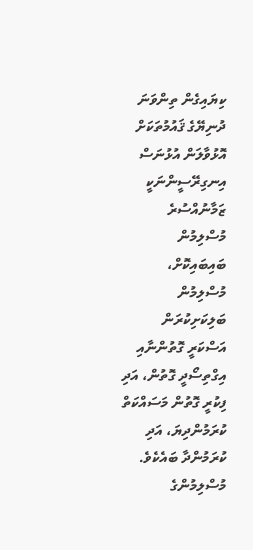ކިޔައިގެން ތިންވަނަ ދުނިޔޭގެ ޤައުމުތަކަށް އޮޅުވާލަން އުޅުނަސް އިނގިރޭސީންނަކީ ޒަމާނުއްސުރެ މުސްލިމުން ބައިބައިކޮށް، މުސްލިމުން ބަލިކަށިކުރަން އަސްކަރީ ގޮތުންނާއި އިގްތިސޯދީ ގޮތުން، އަދި ފިކުރީ ގޮތުން މަސައްކަތް ކުރަމުންދިޔަ، އަދި ކުރަމުންދާ ބައެކެވެ. މުސްލިމުންގެ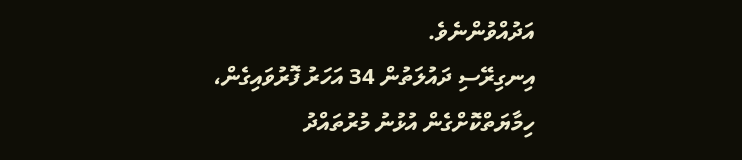އަދުއްވުންނެވެ.
އިނގިރޭސި ދައުލަތުން 34 އަހަރު ފޮރުވައިގެން، ހިމާޔަތްކޮށްގެން އުޅުނު މުރުތައްދު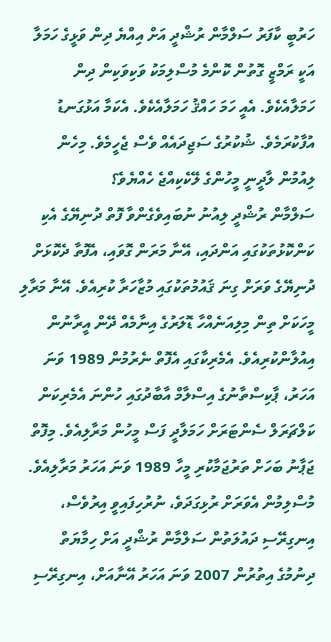ހަރުބީ ކާފަރު ސަލްމާން ރުޝްދީ އަށް އިއްޔެ ދިން ވަޅީގެ ހަމަލާ އަކީ ރަމްޒީ ގޮތުން ކޮންމެ މުސްލިމަކު ވަކިވަކިން ދިން ހަމަލާއެކެވެ. އެއީ ހަމަ ހައްޤު ހަމަލާއެކެވެ. އެކަމާ އަޅުގަނޑު އުފާކުރަމެވެ. ޝުކުރުގެ ސަޖިދައެއް ވެސް ޖެހީމެވެ. މިހެން ލިއުމުން ލާދީނީ މީހުންގެ ލޭކެކިއްޖެ ހެއްޔެވެ؟
ސަލްމާން ރުޝްދީ ލިއުނު ނުބައިވެގެންވާ ފޮތް ދުނިޔޭގެ އެކި ކަންކޮޅުތަކުގައި އަންދައި، އޭނާ މަރަން ގޮވައި، އެފޮތާ ދެކޮޅަށް ދުނިޔޭގެ ވަރަށް ގިނަ ޤައުމުތަކުގައި މުޒާހަރާ ކުރިއެވެ. އޭނާ މަރާލި މީހަކަށް ތިން މިލިއަނެއްހާ ޑޮލަރުގެ އިނާމެއް ދޭން އީރާނުން އިއުލާންކުރިއެވެ. އެމެރިކާގައި އެފޮތް ނެރުމުން 1989 ވަނަ އަހަރު، ޕާކިސްތާނުގެ އިސްލާމް އާބާދުގައި ހުންނަ އެމެރިކަން ކަލްޗަރަލް ސެންޓަރަށް ހަމަލާދީ ފަސް މީހުން މަރާލިއެވެ. މިފޮތް ޖަޕާނު ބަހަށް ތަރުޖަމާކުރި މީހާ 1989 ވަނަ އަހަރު މަރާލިއެވެ. މުސްލިމުން އެވަރަށް ރުޅިގަދަވެ، ނުރުހިފައިވީ އިރުވެސް، އިނގިރޭސި ދައުލަތުން ސަލްމާން ރުޝްދީ އަށް ހިމާޔަތް ދިނުމުގެ އިތުރުން 2007 ވަނަ އަހަރު އޭނާއަށް، އިނގިރޭސި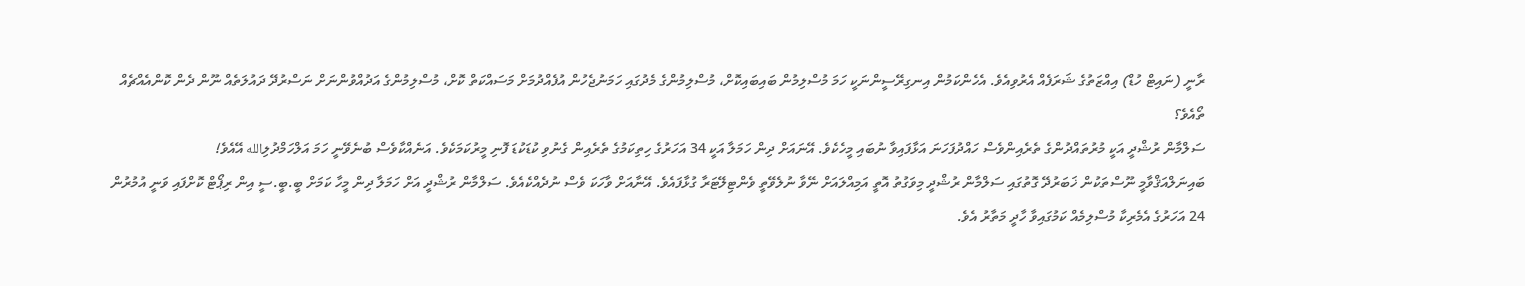ރާނީ (ނައިޓް ހުޑް) އިއްޒަތުގެ ޝަރަފެއް އެރުވިއެވެ. އެހެންކަމުން އިނގިރޭސީންނަކީ ހަމަ މުސްލިމުން ބައިބައިކޮށް، މުސްލިމުންގެ މެދުގައި ހަމަނުޖެހުން އުފެއްދުމަށް މަސައްކަތް ކޮށް، މުސްލިމުންގެ އަދުއްވުންނަށް ނަސްރުދޭ ދައުލަތެއް ނޫން ދެން ކޮންއެއްޗެއް ތޯއެވެ؟
ސަލްމާން ރުޝްދީ އަކީ މުރުތައްދުންގެ ތެރެއިންވެސް ހައްދުފަހަނަ އަޅާފައިވާ ނުބައި މީހެކެވެ. އޭނައަށް ދިން ހަމަލާ އަކީ 34 އަހަރުގެ ހިތިކަމުގެ ތެރެއިން ގެނުވި ކުޑަކުޑަ ފޮނި މީރުކަމަކެވެ. އަނެއްކާވެސް ބުނެވޭނީ ހަމަ އަލްހަމްދުލިالله އޭއެވެ!
ބައިނަލްއަޤްވާމީ ނޫސްތަކުން ޚަބަރުދޭ ގޮތުގައި ސަލްމާން ރުޝްދީ މިވަގުތު އޮތީ އަމިއްލައަށް ނޭވާ ނުލެވޭތީ ވެންޓިލޭޓަރާ ގުޅާފައެވެ. އޭނާއަށް ވާހަކަ ވެސް ނުދެއްކެއެވެ. ސަލްމާން ރުޝްދީ އަށް ހަމަލާ ދިން މީހާ ކަމަށް ބީ.ބީ.ސީ އިން ރިޕޯޓް ކޮށްފައި ވަނީ އުމުރުން 24 އަހަރުގެ އެމެރިކާ މުސްލިމެއް ކަމުގައިވާ ހާދީ މަތާރު އެވެ.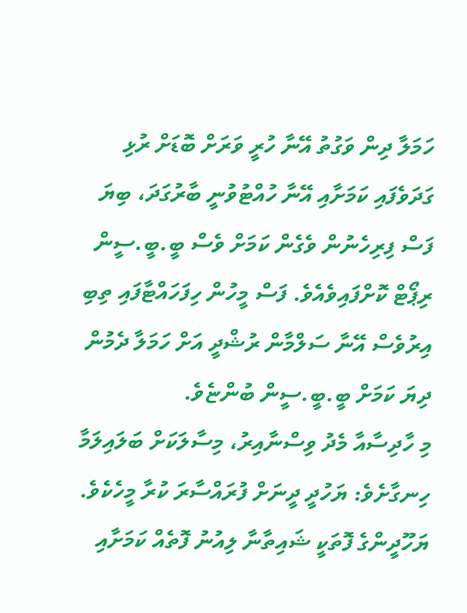ހަމަލާ ދިން ވަގުތު އޭނާ ހުރީ ވަރަށް ބޮޑަށް ރުޅި ގަދަވެފައި ކަމަށާއި އޭނާ ހުއްޓުވުނީ ބާރުގަދަ، ބިޔަ ފަސް ފިރިހެނުން ވެގެން ކަމަށް ވެސް ބީ.ބީ.ސީން ރިޕޯޓް ކޮށްފައިވެއެވެ. ފަސް މީހުން ހިފަހައްޓާފައި ތިބި އިރުވެސް އޭނާ ސަލްމާން ރުޝްދީ އަށް ހަމަލާ ދެމުން ދިޔަ ކަމަށް ބީ.ބީ.ސީން ބުންޏެވެ.
މި ހާދިސާއާ މެދު ވިސްނާއިރު، މިސާލަކަށް ބަލައިލަމާ ހިނގާށެވެ: ޔަހުދީ ދީނަށް ފުރައްސާރަ ކުރާ މީހެކެވެ. ޔަހޫދީންގެ ފޮތަކީ ޝައިތާނާ ލިއުނު ފޮތެއް ކަމަށާއި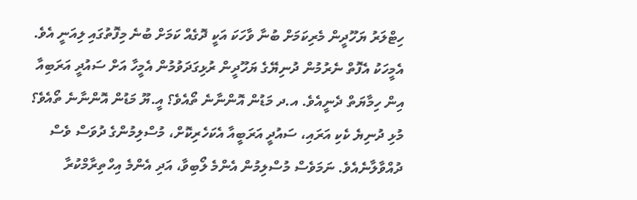ހިޓްލަރު ޔަހޫދީން މެރިކަމަށް ބުނާ ވާހަކަ އަކީ ދޮގެއް ކަމަށް ބުނެ މިފޮތުގައި ލިއަނީ އެވެ. އެމީހަކު އެފޮތް ނެރުމުން ދުނިޔޭގެ ޔަހޫދީން ރުޅިގަދަވުމުން އެމީހާ އަށް ސައުދީ އަރަބިއާ އިން ހިމާޔަތް ދެނީއެވެ. އ.ދ މަޑުން އޮންނާނެ ތޯއެވެ؟ އީ.ޔޫ މަޑުން އޮންނާނެ ތޯއެވެ؟ މުޅި ދުނިޔެ ކެކި އަރައި، ސައުދީ އަރަބީއާ އެކަހެރިކޮށް، މުސްލިމުންގެ ދުވަސް ވެސް ދުއްވާލާނެއެވެ. ނަމަވެސް މުސްލިމުން އެންމެ ލޯބިވާ، އަދި އެންމެ އިހްތިރާމްކުރާ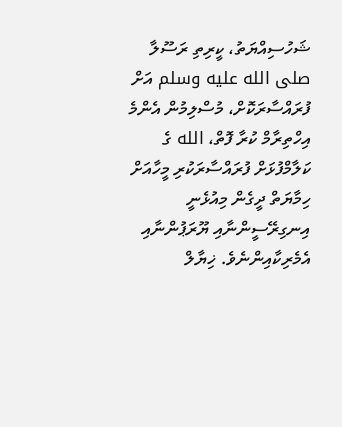ޝަހުސިއްޔަތު، ކީރިތި ރަސޫލާ صلى الله عليه وسلم އަށް ފުރައްސާރަކޮށް، މުސްލިމުން އެންމެ އިހްތިރާމް ކުރާ ފޮތް، الله ގެ ކަލާމްފުޅަށް ފުރައްސާރަކުރި މީހާއަށް ހިމާޔަތް ދީގެން މިއުޅެނީ އިނގިރޭސީންނާއި ޔޫރަޕުންނާއި އެމެރިކާއިންނެވެ. ޚިޔާލް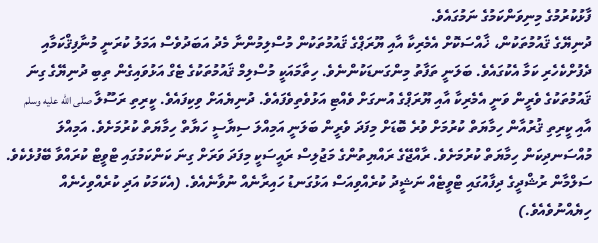ފާޅުކުރުމުގެ މިނިވަންކަމުގެ ނަމުގައެވެ.
ދުނިޔޭގެ ޤައުމުތަކުން، ޚާއްސަކޮށް އެމެރިކާ އާއި ޔޫރަޕްގެ ޤައުމުތަކުން މުސްލިމުންނާ މެދު އަބަދުވެސް އަމަލު ކުރަނީ މުނާފިޤްކަމާއި ދެފުށްކެހެރި ކަމާ އެކުގައެވެ. ބަލަނީ ތަފާތު މިންގަނޑަކުންނެވެ. ހިތާމައަކީ މުސްލިމް ޤައުމުތަކުގެ ޓެގް އަޅުވައިގެން ތިބި ދުނިޔޭގެ ގިނަ ޤައުމުތަކުގެ ވެރީން ވަނީ އެމެރިކާ އާއި ޔޫރަޕްގެ އުނގަށް ވެއްޓި އަޅުވެތިވެފައެވެ. ދުނިޔެއަށް ވިކިފައެވެ. ކީރިތި ރަސޫލާ صلى الله عليه وسلم އާއި ކީރިތި ޤުރުއާން ހިމާޔަތް ކުރުމަށް ވުރެ ބޮޑަށް މިފަދަ ވެރީން ބަލަނީ އަމިއްލަ ސިޔާސީ ހަޔާތް ހިމާޔަތް ކުރުމަށެވެ. އަމިއްލަ މުއްސަނދިކަން ހިމާޔަތް ކުރުމަށެވެ. ރާއްޖޭގެ ރައްޔިތުންގެ މަޖުލިސް ރައީސަކީ މިފަދަ ވަރަށް ގިނަ ކަންކަމުގައި ޓްވީޓް ކުރައްވާ ބޭފުޅެކެވެ. ސަލްމާން ރުޝްދީގެ ދިފާއުގައި ޓްވީޓެއް ނަޝީދު ކުރެއްވިއަސް އަޅުގަނޑު ހައިރާނެއް ނުވާނެއެވެ. (އެކަމަކު އަދި ކުރެއްވިހެނެއް ހިޔެއްނުވެއެވެ.)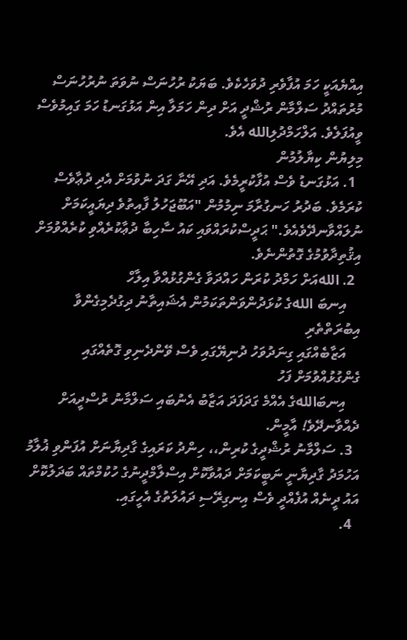އިއްޔެއަކީ ހަމަ އުފާވެރި ދުވަހެކެވެ. ބަޔަކު ރުހުނަސް ނުވަތަ ނުރުހުނަސް މުރުތައްދު ސަލްމާން ރުޝްދީ އަށް ދިން ހަމަލާ އިން އަޅުގަނޑު ހަމަ ގައިމުވެސް ވީއުފަލެވެ. އަލްހަމްދުލިالله އެވެ.
މިލިޔުން ކިޔާލުމުން
  1. އަޅުގަނޑު ވެސް އުފާކުރީމެވެ. އަދި އޭނާ ގަދަ ނުވުމަށް އެދި ދުޢާވެސް ކުރަމެވެ. ބަދުރު ހަނގުރާމަ ނިމުމުން "އަބޫޖަހުލު ފާއިތުވެ ދިޔައީކަމަށް ނުލައްވާނދޭވެއެވެ." ޙަދީސްކުރައްވައި ކައު ސާހިބާ ދުޢާކުރެއްވި ކުރެއްވުމަށް އިޤުތިދާވުމުގެ ގޮތުންނެވެ.
  2. اللهއަށް ހަމްދު ކުރަން ހައްދަވާ ގެންގުޅުއްވާ އިލާހް
    އިނބަ اللهގެ ކުޅަދުންވަންތަކަމުން އެޝައިތާނު ދިގުދެމިގެންވާ އިބުރަތްތެރި
    އަޒާބެއްގައި ގިނަދުވަހު ދުނިޔޭގައި ވެސް ވޭންދެނިވި ގޮތެއްގައި ގެންގުޅުއްވުމަށް ފަހު
    އިނބަاللهގެ އެއްމެ ގަދަފަދަ އަޒާބު އެނުބައި ސަލްމާނު ރުސްދީއަށް ދެއްވާނދޭވެ! އާމީން.
  3. ސަލްމާނު ރުޝްދީގެ ކުރިން،، ހިންދު ކަރައިގެ ގާދިޔާނަށް އުފަންވި ޣުލާމު އަހުމަދު ގާދިޔާނީ ނަބީކަމަށް ދައުވާކޮށް އިސްލާމްދީނުގެ ހުކުމްތައް ބަދަލުކޮށް އައު ދީނެއް އުފެއްދީ ވެސް އިނގިރޭސި ދައުލަތުގެ އެހީގައި.
  4.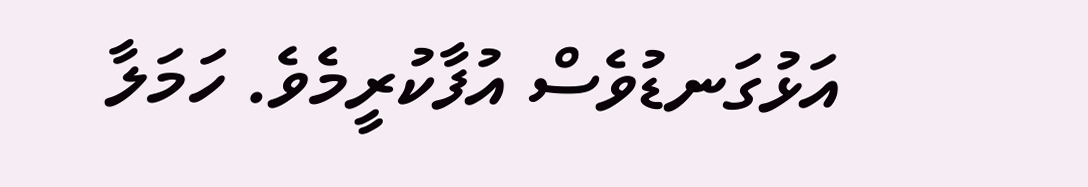އަޅުގަނޑުވެސް އުފާކުރީމެވެ. ހަމަލާ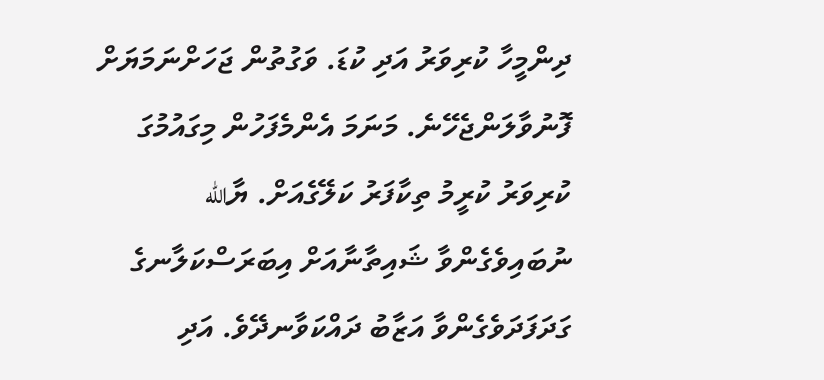ދިންމީހާ ކުރިވަރު އަދި ކުޑަ. ވަގުތުން ޖަހަށްނަމަޔަށް ފޮނުވާލަންޖެހޭނެ. މަނަމަ އެންމެފަހުން މިގައުމުގަ ކުރިވަރު ކުރީމު ތިކާފަރު ކަލޭގެއަށް. ޔާالله ނުބައިވެގެންވާ ޝައިތާނާއަށް އިބަރަސްކަލާނގެ ގަދަފަދަވެގެންވާ އަޒާބު ދައްކަވާނދޭވެ. އަދި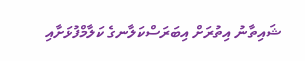ޝައިތާނު އިތުރަށް އިބަރަސްކަލާނގެ ކަލާމްފުޅަށާއި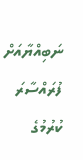ނަބިއްޔާއަށް ފުރައްސާރަ ކުރުމުގެ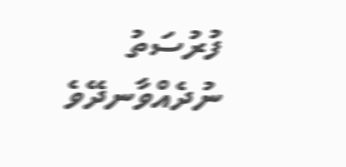ފުރުސަތު ނުދެއްވާނދޭވެ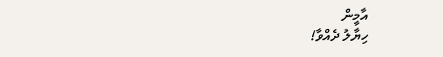އާމީން
ހިޔާލު ދެއްވާ!